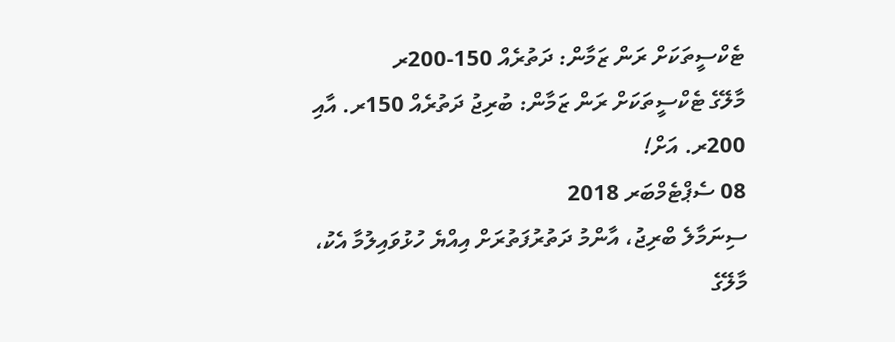ޓެކްސީތަކަށް ރަން ޒަމާން: ދަތުރެއް 150-200ރ
މާލޭގެ ޓެކްސީތަކަށް ރަން ޒަމާން: ބުރިޖު ދަތުރެއް 150ރ. އާއި 200ރ. އަށް!
08 ސެޕްޓެމްބަރ 2018
ސިނަމާލެ ބްރިޖު، އާންމު ދަތުރުފަތުރަށް އިއްޔެ ހުޅުވައިލުމާ އެކު، މާލޭގެ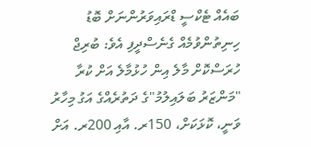ބައެއް ޓެކްސީ ޑްރައިވަރުންނަށް ބޮޑު ހިނިތުންވުމެއް ގެނެސްދީފި އެވެ: ބުރިޖް ހުރަސްކޮށް މާލެ އިން ހުޅުމާލެ އަށް ކުރާ "މަންޒަރު ބަލައިލުމު"ގެ ދަތުރެއްގެ އަގު މިހާރު ވަނީ، ކޮޅަކަށް، 150ރ. އާއި 200ރ. އަށް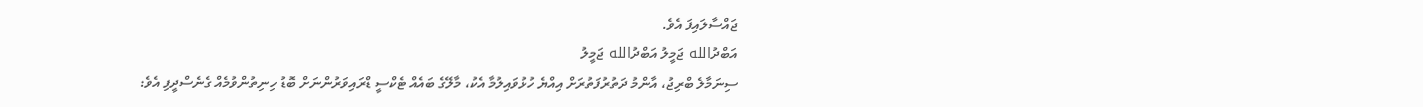ޖައްސާލައިފަ އެވެ.
އަބްދުالله ޖަމީލު އަބްދުالله ޖަމީލު
ސިނަމާލެ ބްރިޖު، އާންމު ދަތުރުފަތުރަށް އިއްޔެ ހުޅުވައިލުމާ އެކު، މާލޭގެ ބައެއް ޓެކްސީ ޑްރައިވަރުންނަށް ބޮޑު ހިނިތުންވުމެއް ގެނެސްދީފި އެވެ: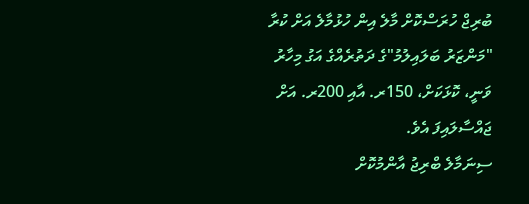ބުރިޖް ހުރަސްކޮށް މާލެ އިން ހުޅުމާލެ އަށް ކުރާ "މަންޒަރު ބަލައިލުމު"ގެ ދަތުރެއްގެ އަގު މިހާރު ވަނީ، ކޮޅަކަށް، 150ރ. އާއި 200ރ. އަށް ޖައްސާލައިފަ އެވެ.
ސިނަމާލެ ބްރިޖު އާންމުކޮށް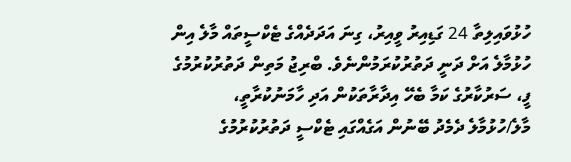ހުޅުވައިލިތާ 24 ގަޑިއިރު ވީއިރު، ގިނަ އަދަދެއްގެ ޓެކްސީތައް މާލެ އިން ހުޅުމާލެ އަށް ދަނީ ދަތުރުކުރަމުންނެވެ. ބްރިޖު މަތިން ދަތުރުކުރުމުގެ ފީ، ސަރުކާރުގެ ކަމާ ބެހޭ އިދާރާތަކުން އަދި ހާމަނުކުރާތީ، މާލެ/ހުޅުމާލެ ދެމެދު ބޭނުން އަގެއްގައި ޓެކްސީ ދަތުރުކުރުމުގެ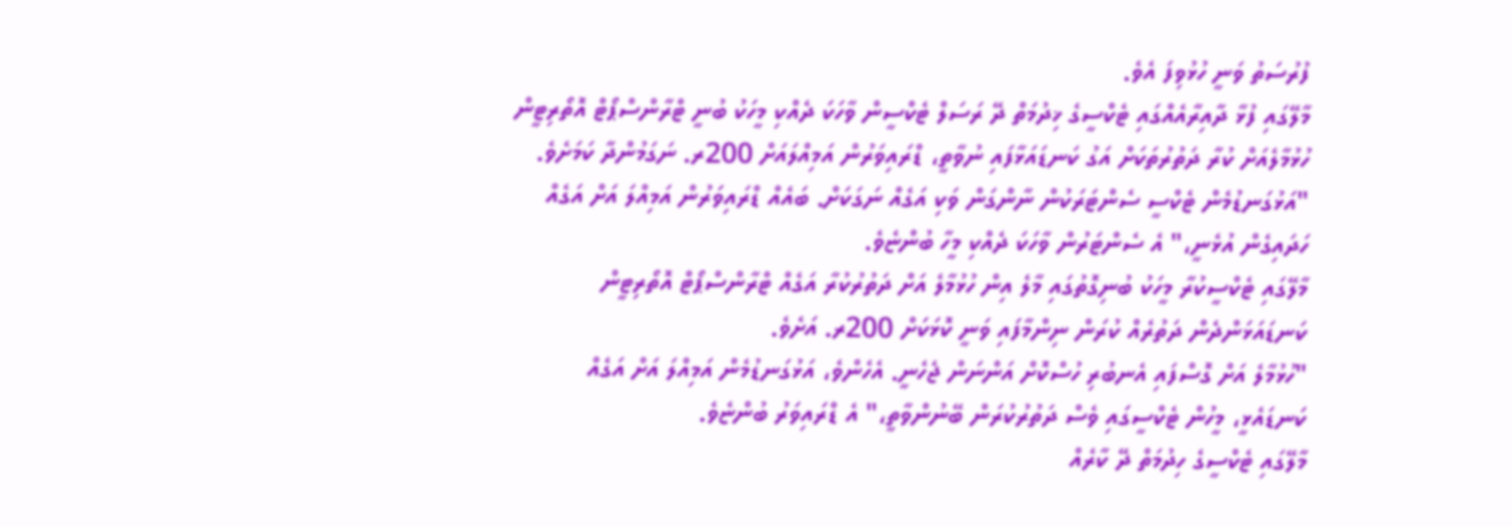ފުރުސަތު ވަނީ ހުޅުވިފަ އެވެ.
މާލޭގައި ފުޅާ ދާއިރާއެއްގައި ޓެކްސީގެ ޚިދުމަތް ދޭ ރަސަލް ޓެކްސީން ވާހަކަ ދެއްކި މީހަކު ބުނީ ޓްރާންސްޕޯޓް އޮތޯރިޓީން ހުޅުމާލެއަށް ކުރާ ދަތުރުތަކަށް އަގު ކަނޑައަޅާފައި ނުވާތީ، ޑްރައިވަރުން އަމިއްލައަށް 200ރ. ނަގަމުންދާ ކަމަށެވެ.
"އަޅުގަނޑުމެން ޓެކްސީ ސެންޓަރަކުން ނާންގަން ވަކި އަގެއް ނަގަކަށް. ބައެއް ޑްރައިވަރުން އަމިއްލަ އަށް އަގެއް ހަދައިގެން އުޅެނީ،" އެ ސެންޓަރުން ވާހަކަ ދެއްކި މީހާ ބުންޏެވެ.
މާލޭގައި ޓެކްސީކުރާ މީހަކު ބުނިގޮތުގައި މާލެ އިން ހުޅުމާލެ އަށް ދަތުރުކުރާ އަގެއް ޓްރާންސްޕޯޓް އޮތޯރިޓީން ކަނޑައަޅަންދެން ދަތުރެއް ކުރަން ނިންމާފައި ވަނީ ކޮޅަކަށް 200ރ. އަށެވެ.
"ހުޅުމާލެ އަށް ގޮސްފައި އެނބުރި ހުސްކޮށް އަންނަން ޖެހެނީ. އެހެންވެ، އަޅުގަނޑުމެން އަމިއްލަ އަށް އަގެއް ކަނޑައެޅީ، މީހުން ޓެކްސީގައި ވެސް ދަތުރުކުރަން ބޭނުންވާތީ،" އެ ޑްރައިވަރު ބުންޏެވެ.
މާލޭގައި ޓެކްސީގެ ހިދުމަތް ދޭ ކާރެއް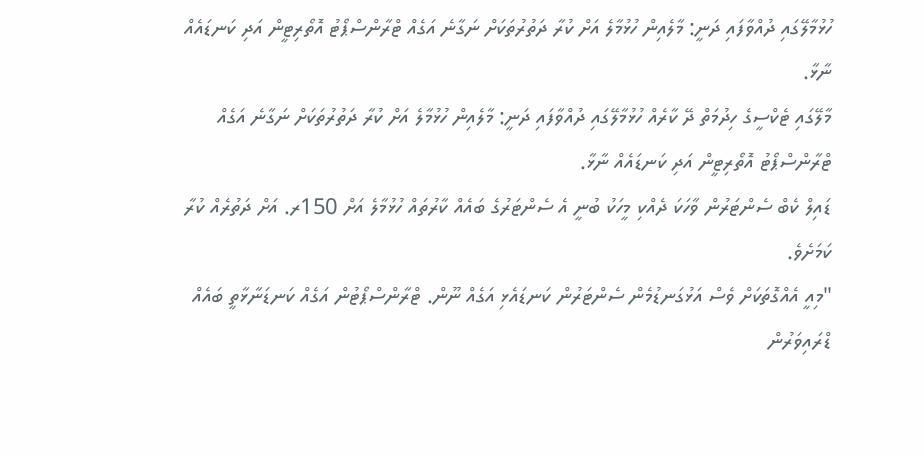ހުޅުމާލޭގައި ދުއްވާފައި ދަނީ: މާލެއިން ހުޅުމާލެ އަށް ކުރާ ދަތުރުތަކަށް ނަގާނެ އަގެއް ޓްރާންސްޕޯޓު އޮތޯރިޓީން އަދި ކަނޑައެއް ނާޅާ.
މާލޭގައި ޓެކްސީގެ ހިދުމަތް ދޭ ކާރެއް ހުޅުމާލޭގައި ދުއްވާފައި ދަނީ: މާލެއިން ހުޅުމާލެ އަށް ކުރާ ދަތުރުތަކަށް ނަގާނެ އަގެއް ޓްރާންސްޕޯޓު އޮތޯރިޓީން އަދި ކަނޑައެއް ނާޅާ.
ޑައިލް ކެބް ސެންޓަރުން ވާހަކަ ދެއްކި މީހަކު ބުނީ އެ ސެންޓަރުގެ ބައެއް ކާރުތައް ހުޅުމާލެ އަށް 150ރ. އަށް ދަތުރެއް ކުރާ ކަމަށެވެ.
"މިއީ އެއްގޮތަކަށް ވެސް އަޅުގަނޑުމެން ސެންޓަރުން ކަނޑައެޅި އަގެއް ނޫން. ޓްރާންސްޕޯޓުން އަގެއް ކަނޑަނާޅާތީ ބައެއް ޑްރައިވަރުން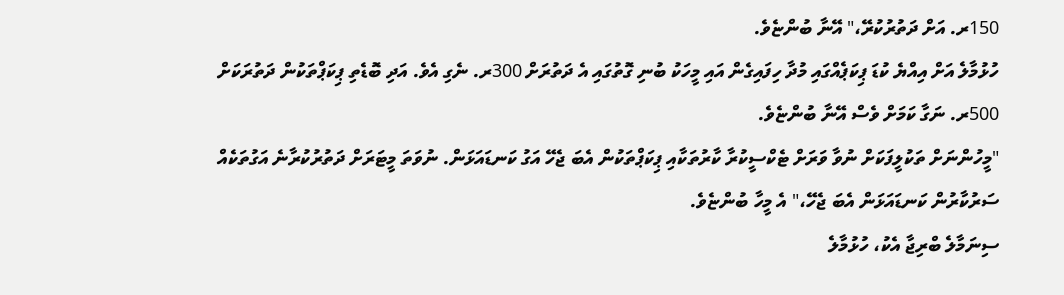150ރ. އަށް ދަތުރުކުރޭ،" އޭނާ ބުންޏެވެ.
ހުޅުމާލެ އަށް އިއްޔެ ކުޑަ ޕިކަޕެއްގައި މުދާ ހިފައިގެން އައި މީހަކު ބުނި ގޮތުގައި އެ ދަތުރަށް 300ރ. ނެގި އެވެ. އަދި ބޮޑެތި ޕިކަޕްތަކުން ދަތުރަކަށް 500ރ. ނަގާ ކަމަށް ވެސް އޭނާ ބުންޏެވެ.
"މީހުންނަށް ތަކުލީފަކަށް ނުވާ ވަރަށް ޓެކްސީކުރާ ކާރުތަކާއި ޕިކަޕްތަކުން އެބަ ޖެހޭ އަގު ކަނޑައަޅަން. ނުވަތަ މީޓަރަށް ދަތުރުކުރާނެ އަގުތަކެއް ސަރުކާރުން ކަނޑައަޅަން އެބަ ޖެހޭ،" އެ މީހާ ބުންޏެވެ.
ސިނަމާލެ ބްރިޖާ އެކު، ހުޅުމާލެ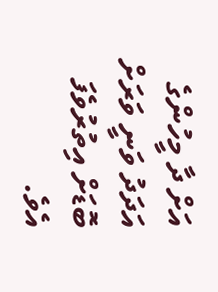އަށް ދާ މީހުންގެ އަދަދު ވަނީ ވަރަށް ބޮޑަށް އިތުރުވެފަ އެވެ.